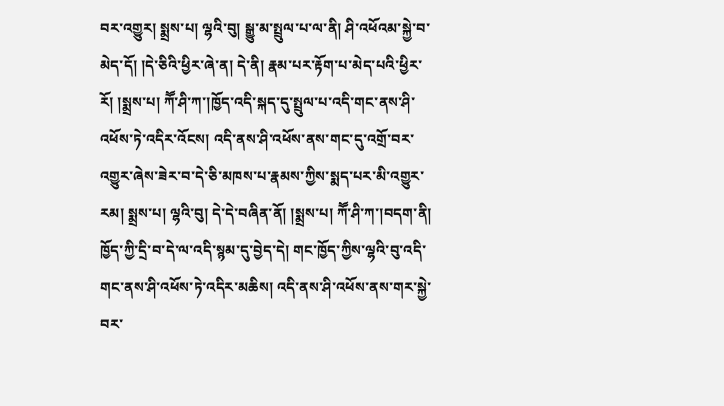བར་འགྱུར། སྨྲས་པ། ལྷའི་བུ། སྒྱུ་མ་སྤྲུལ་པ་ལ་ནི། ཤི་འཕོའམ་སྐྱེ་བ་མེད་དོ། །དེ་ཅིའི་ཕྱིར་ཞེ་ན། དེ་ནི། རྣམ་པར་རྟོག་པ་མེད་པའི་ཕྱིར་རོ། །སྨྲས་པ། ཀཽ་ཤི་ཀ་།ཁྱོད་འདི་སྐད་དུ་སྤྲུལ་པ་འདི་གང་ནས་ཤི་འཕོས་ཏེ་འདིར་འོངས། འདི་ནས་ཤི་འཕོས་ནས་གང་དུ་འགྲོ་བར་འགྱུར་ཞེས་ཟེར་བ་དེ་ཅི་མཁས་པ་རྣམས་ཀྱིས་སྨད་པར་མི་འགྱུར་རམ། སྨྲས་པ། ལྷའི་བུ། དེ་དེ་བཞིན་ནོ། །སྨྲས་པ། ཀཽ་ཤི་ཀ་།བདག་ནི། ཁྱོད་ཀྱི་དྲི་བ་དེ་ལ་འདི་སྙམ་དུ་བྱེད་དེ། གང་ཁྱོད་ཀྱིས་ལྷའི་བུ་འདི་གང་ནས་ཤི་འཕོས་ཏེ་འདིར་མཆིས། འདི་ནས་ཤི་འཕོས་ནས་གར་སྐྱེ་བར་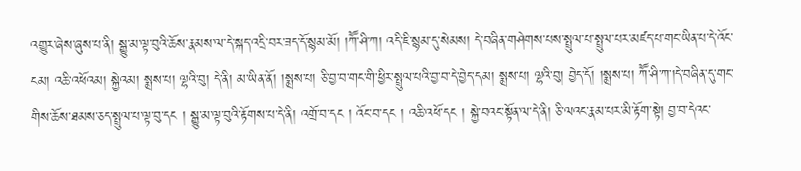འགྱུར་ཞེས་ཞུས་པ་ནི། སྒྱུ་མ་ལྟ་བུའི་ཆོས་རྣམས་ལ་དེ་སྐད་འདྲི་བར་ཟད་དོ་སྙམ་མོ། །ཀཽ་ཤི་ཀ། འདི་ཇི་སྙམ་དུ་སེམས། དེ་བཞིན་གཤེགས་པས་སྤྲུལ་པ་སྤྲུལ་པར་མཛད་པ་གང་ཡིན་པ་དེ་འོང་ངམ། འཆི་འཕོའམ། སྐྱེའམ། སྨྲས་པ། ལྷའི་བུ། དེ་ནི། མ་ཡིན་ནོ། །སྨྲས་པ། ཅི་བྱ་བ་གང་གི་ཕྱིར་སྤྲུལ་པའི་བྱ་བ་དེ་བྱེད་དམ། སྨྲས་པ། ལྷའི་བུ། བྱེད་དོ། །སྨྲས་པ། ཀཽ་ཤི་ཀ་།དེ་བཞིན་དུ་གང་གིས་ཆོས་ཐམས་ཅད་སྤྲུལ་པ་ལྟ་བུ་དང ། སྒྱུ་མ་ལྟ་བུའི་རྟོགས་པ་དེ་ནི། འགྲོ་བ་དང ། འོང་བ་དང ། འཆི་འཕོ་དང ། སྐྱེ་བའང་སྟོན་ལ་དེ་ནི། ཅི་ལའང་རྣམ་པར་མི་རྟོག་སྟེ། བྱ་བ་དེའང་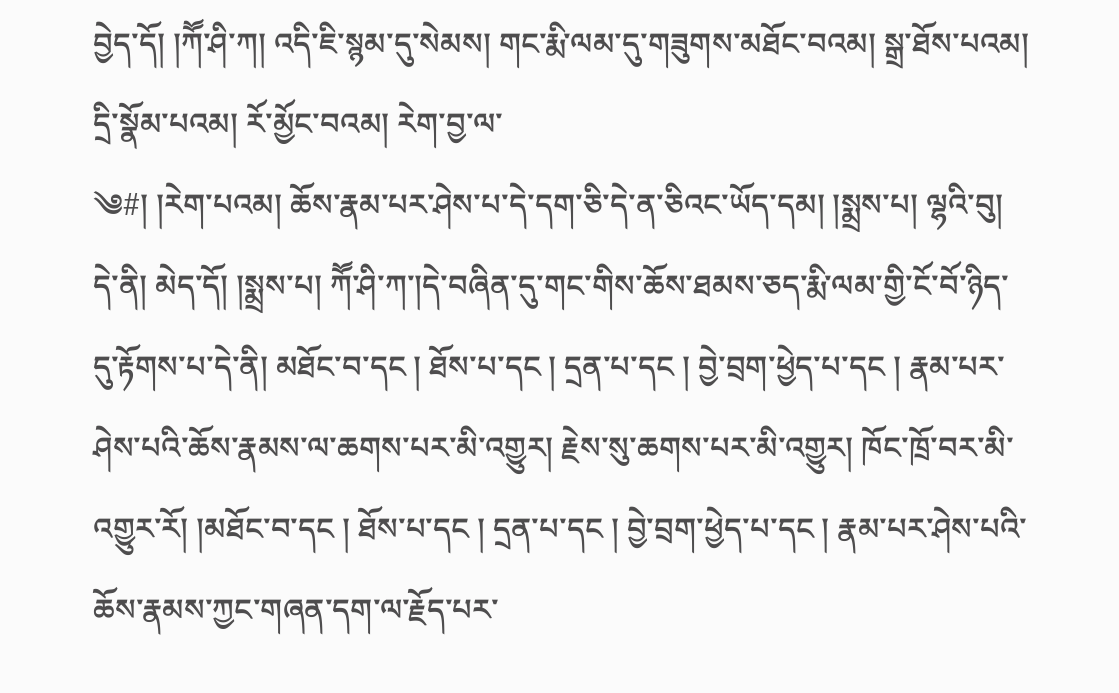བྱེད་དོ། །ཀཽ་ཤི་ཀ། འདི་ཇི་སྙམ་དུ་སེམས། གང་རྨི་ལམ་དུ་གཟུགས་མཐོང་བའམ། སྒྲ་ཐོས་པའམ། དྲི་སྣོམ་པའམ། རོ་མྱོང་བའམ། རེག་བྱ་ལ་
༄#། །རེག་པའམ། ཆོས་རྣམ་པར་ཤེས་པ་དེ་དག་ཅི་དེ་ན་ཅིའང་ཡོད་དམ། །སྨྲས་པ། ལྷའི་བུ། དེ་ནི། མེད་དོ། །སྨྲས་པ། ཀཽ་ཤི་ཀ་།དེ་བཞིན་དུ་གང་གིས་ཆོས་ཐམས་ཅད་རྨི་ལམ་གྱི་ངོ་བོ་ཉིད་དུ་རྟོགས་པ་དེ་ནི། མཐོང་བ་དང ། ཐོས་པ་དང ། དྲན་པ་དང ། བྱེ་བྲག་ཕྱེད་པ་དང ། རྣམ་པར་ཤེས་པའི་ཆོས་རྣམས་ལ་ཆགས་པར་མི་འགྱུར། རྗེས་སུ་ཆགས་པར་མི་འགྱུར། ཁོང་ཁྲོ་བར་མི་འགྱུར་རོ། །མཐོང་བ་དང ། ཐོས་པ་དང ། དྲན་པ་དང ། བྱེ་བྲག་ཕྱེད་པ་དང ། རྣམ་པར་ཤེས་པའི་ཆོས་རྣམས་ཀྱང་གཞན་དག་ལ་རྗོད་པར་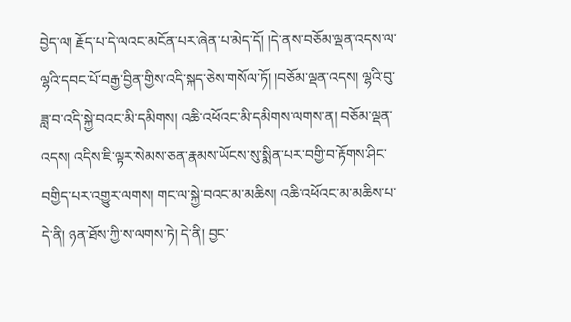བྱེད་ལ། རྗོད་པ་དེ་ལའང་མངོན་པར་ཞེན་པ་མེད་དོ། །དེ་ནས་བཅོམ་ལྡན་འདས་ལ་ལྷའི་དབང་པོ་བརྒྱ་བྱིན་གྱིས་འདི་སྐད་ཅེས་གསོལ་ཏོ། །བཅོམ་ལྡན་འདས། ལྷའི་བུ་ཟླ་བ་འདི་སྐྱེ་བའང་མི་དམིགས། འཆི་འཕོའང་མི་དམིགས་ལགས་ན། བཅོམ་ལྡན་འདས། འདིས་ཇི་ལྟར་སེམས་ཅན་རྣམས་ཡོངས་སུ་སྨིན་པར་བགྱི་བ་རྟོགས་ཤིང་བགྱིད་པར་འགྱུར་ལགས། གང་ལ་སྐྱེ་བའང་མ་མཆིས། འཆི་འཕོའང་མ་མཆིས་པ་དེ་ནི། ཉན་ཐོས་ཀྱི་ས་ལགས་ཏེ། དེ་ནི། བྱང་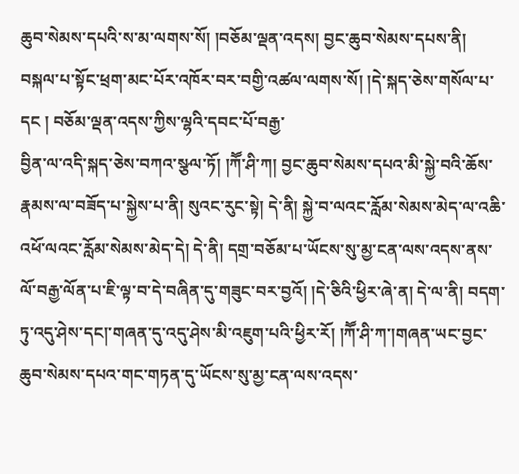ཆུབ་སེམས་དཔའི་ས་མ་ལགས་སོ། །བཅོམ་ལྡན་འདས། བྱང་ཆུབ་སེམས་དཔས་ནི། བསྐལ་པ་སྟོང་ཕྲག་མང་པོར་འཁོར་བར་བགྱི་འཚལ་ལགས་སོ། །དེ་སྐད་ཅེས་གསོལ་པ་དང ། བཅོམ་ལྡན་འདས་ཀྱིས་ལྷའི་དབང་པོ་བརྒྱ་
བྱིན་ལ་འདི་སྐད་ཅེས་བཀའ་སྩལ་ཏོ། །ཀཽ་ཤི་ཀ། བྱང་ཆུབ་སེམས་དཔའ་མི་སྐྱེ་བའི་ཆོས་རྣམས་ལ་བཟོད་པ་སྐྱེས་པ་ནི། སུའང་རུང་སྟེ། དེ་ནི། སྐྱེ་བ་ལའང་རློམ་སེམས་མེད་ལ་འཆི་འཕོ་ལའང་རློམ་སེམས་མེད་དེ། དེ་ནི། དགྲ་བཅོམ་པ་ཡོངས་སུ་མྱ་ངན་ལས་འདས་ནས་ལོ་བརྒྱ་ལོན་པ་ཇི་ལྟ་བ་དེ་བཞིན་དུ་གཟུང་བར་བྱའོ། །དེ་ཅིའི་ཕྱིར་ཞེ་ན། དེ་ལ་ནི། བདག་ཏུ་འདུ་ཤེས་དང།་གཞན་དུ་འདུ་ཤེས་མི་འཇུག་པའི་ཕྱིར་རོ། །ཀཽ་ཤི་ཀ་།གཞན་ཡང་བྱང་ཆུབ་སེམས་དཔའ་གང་གཏན་དུ་ཡོངས་སུ་མྱ་ངན་ལས་འདས་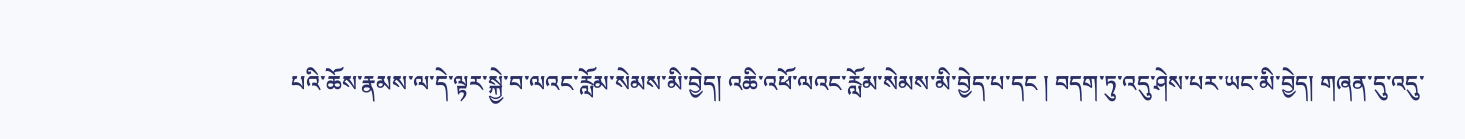པའི་ཆོས་རྣམས་ལ་དེ་ལྟར་སྐྱེ་བ་ལའང་རློམ་སེམས་མི་བྱེད། འཆི་འཕོ་ལའང་རློམ་སེམས་མི་བྱེད་པ་དང ། བདག་ཏུ་འདུ་ཤེས་པར་ཡང་མི་བྱེད། གཞན་དུ་འདུ་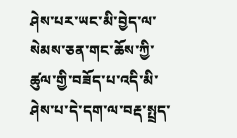ཤེས་པར་ཡང་མི་བྱེད་ལ་སེམས་ཅན་གང་ཆོས་ཀྱི་ཚུལ་གྱི་བཟོད་པ་འདི་མི་ཤེས་པ་དེ་དག་ལ་བརྡ་སྤྲད་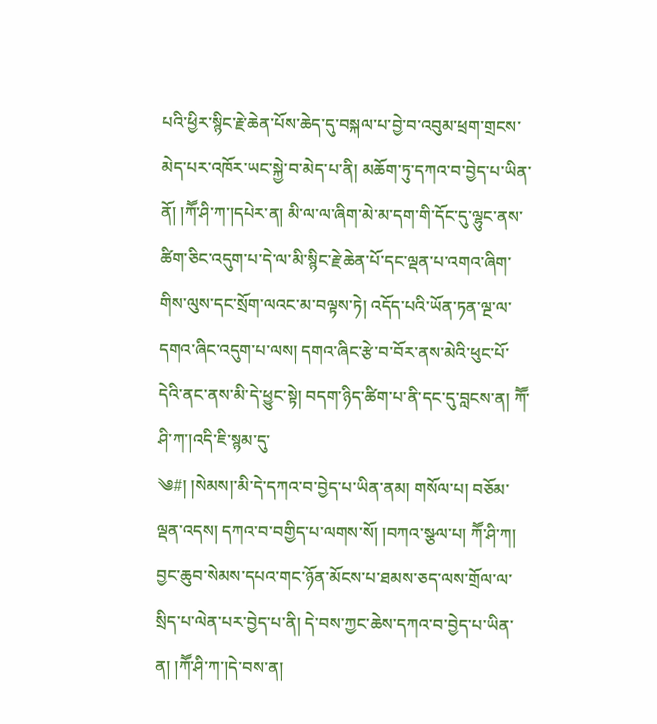པའི་ཕྱིར་སྙིང་རྗེ་ཆེན་པོས་ཆེད་དུ་བསྐལ་པ་བྱེ་བ་འབུམ་ཕྲག་གྲངས་མེད་པར་འཁོར་ཡང་སྐྱེ་བ་མེད་པ་ནི། མཆོག་ཏུ་དཀའ་བ་བྱེད་པ་ཡིན་ནོ། །ཀཽ་ཤི་ཀ་།དཔེར་ན། མི་ལ་ལ་ཞིག་མེ་མ་དག་གི་དོང་དུ་ལྷུང་ནས་ཚིག་ཅིང་འདུག་པ་དེ་ལ་མི་སྙིང་རྗེ་ཆེན་པོ་དང་ལྡན་པ་འགའ་ཞིག་གིས་ལུས་དང་སྲོག་ལའང་མ་བལྟས་ཏེ། འདོད་པའི་ཡོན་ཏན་ལྔ་ལ་དགའ་ཞིང་འདུག་པ་ལས། དགའ་ཞིང་རྩེ་བ་བོར་ནས་མེའི་ཕུང་པོ་དེའི་ནང་ནས་མི་དེ་ཕྱུང་སྟེ། བདག་ཉིད་ཚིག་པ་ནི་དང་དུ་བླངས་ན། ཀཽ་ཤི་ཀ་།འདི་ཇི་སྙམ་དུ་
༄#། །སེམས།་མི་དེ་དཀའ་བ་བྱེད་པ་ཡིན་ནམ། གསོལ་པ། བཅོམ་ལྡན་འདས། དཀའ་བ་བགྱིད་པ་ལགས་སོ། །བཀའ་སྩལ་པ། ཀཽ་ཤི་ཀ། བྱང་ཆུབ་སེམས་དཔའ་གང་ཉོན་མོངས་པ་ཐམས་ཅད་ལས་གྲོལ་ལ་སྲིད་པ་ལེན་པར་བྱེད་པ་ནི། དེ་བས་ཀྱང་ཆེས་དཀའ་བ་བྱེད་པ་ཡིན་ན། །ཀཽ་ཤི་ཀ་།དེ་བས་ན།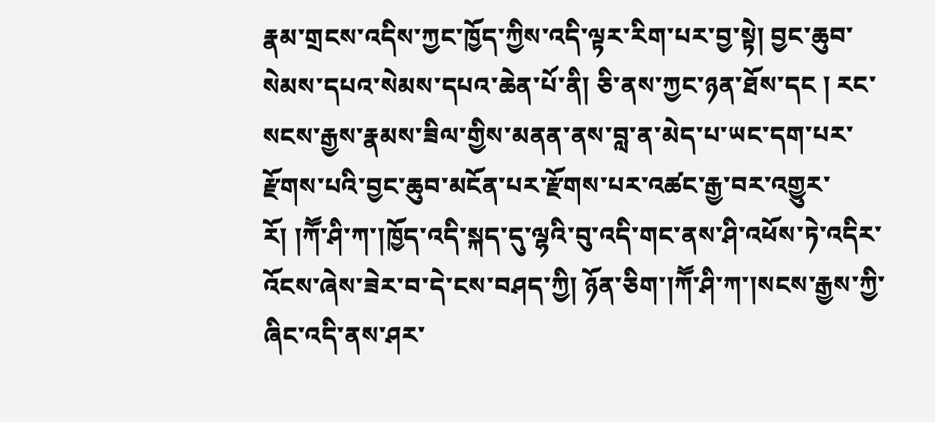རྣམ་གྲངས་འདིས་ཀྱང་ཁྱོད་ཀྱིས་འདི་ལྟར་རིག་པར་བྱ་སྟེ། བྱང་ཆུབ་སེམས་དཔའ་སེམས་དཔའ་ཆེན་པོ་ནི། ཅི་ནས་ཀྱང་ཉན་ཐོས་དང ། རང་སངས་རྒྱས་རྣམས་ཟིལ་གྱིས་མནན་ནས་བླ་ན་མེད་པ་ཡང་དག་པར་རྫོགས་པའི་བྱང་ཆུབ་མངོན་པར་རྫོགས་པར་འཚང་རྒྱ་བར་འགྱུར་རོ། །ཀཽ་ཤི་ཀ་།ཁྱོད་འདི་སྐད་དུ་ལྷའི་བུ་འདི་གང་ནས་ཤི་འཕོས་ཏེ་འདིར་འོངས་ཞེས་ཟེར་བ་དེ་ངས་བཤད་ཀྱི། ཉོན་ཅིག་།ཀཽ་ཤི་ཀ་།སངས་རྒྱས་ཀྱི་ཞིང་འདི་ནས་ཤར་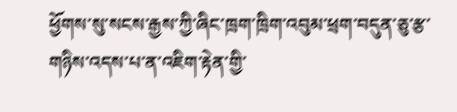ཕྱོགས་སུ་སངས་རྒྱས་ཀྱི་ཞིང་ཁྲག་ཁྲིག་འབུམ་ཕྲག་བདུན་ཅུ་རྩ་གཉིས་འདས་པ་ན་འཇིག་རྟེན་གྱི་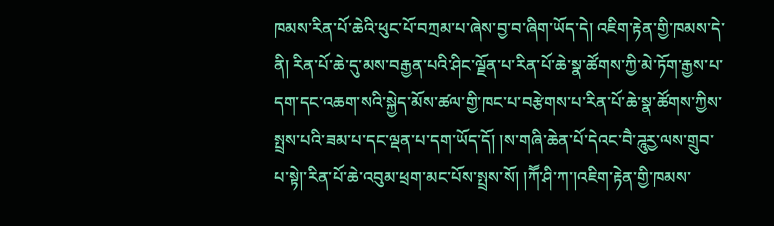ཁམས་རིན་པོ་ཆེའི་ཕུང་པོ་བཀྲམ་པ་ཞེས་བྱ་བ་ཞིག་ཡོད་དེ། འཇིག་རྟེན་གྱི་ཁམས་དེ་ནི། རིན་པོ་ཆེ་དུ་མས་བརྒྱན་པའི་ཤིང་ལྗོན་པ་རིན་པོ་ཆེ་སྣ་ཚོགས་ཀྱི་མེ་ཏོག་རྒྱས་པ་དག་དང་འཆག་སའི་སྐྱེད་མོས་ཚལ་གྱི་ཁང་པ་བརྩེགས་པ་རིན་པོ་ཆེ་སྣ་ཚོགས་ཀྱིས་སྤྲས་པའི་ཟམ་པ་དང་ལྡན་པ་དག་ཡོད་དོ། །ས་གཞི་ཆེན་པོ་དེའང་བཻ་ཌཱུརྱ་ལས་གྲུབ་
པ་སྟེ།་རིན་པོ་ཆེ་འབུམ་ཕྲག་མང་པོས་སྤྲས་སོ། །ཀཽ་ཤི་ཀ་།འཇིག་རྟེན་གྱི་ཁམས་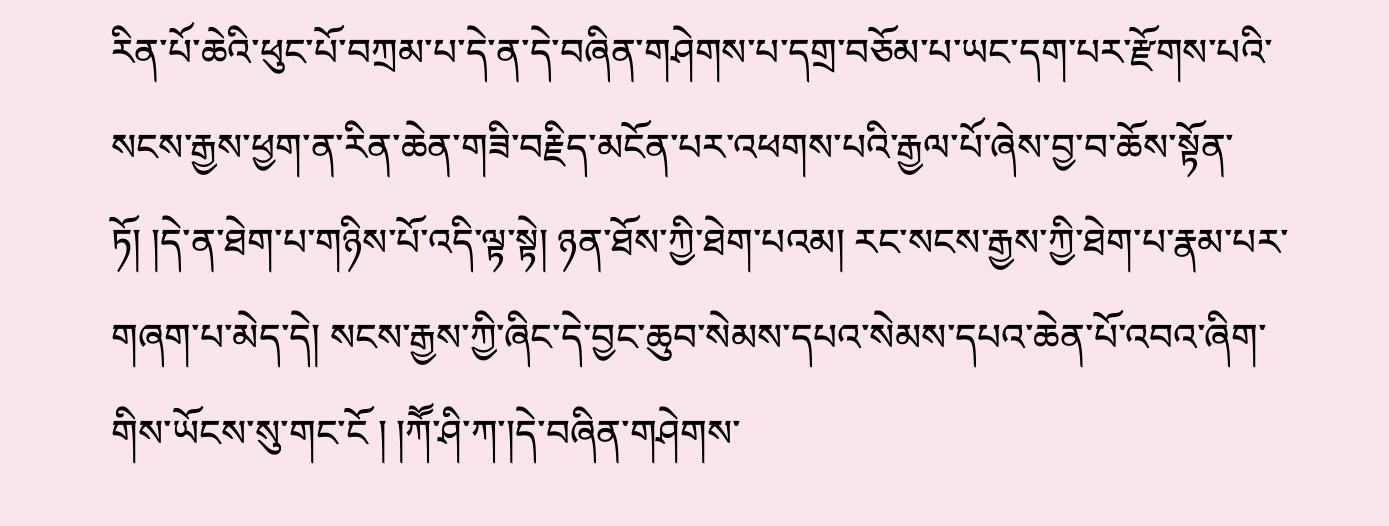རིན་པོ་ཆེའི་ཕུང་པོ་བཀྲམ་པ་དེ་ན་དེ་བཞིན་གཤེགས་པ་དགྲ་བཅོམ་པ་ཡང་དག་པར་རྫོགས་པའི་སངས་རྒྱས་ཕྱག་ན་རིན་ཆེན་གཟི་བརྗིད་མངོན་པར་འཕགས་པའི་རྒྱལ་པོ་ཞེས་བྱ་བ་ཆོས་སྟོན་ཏོ། །དེ་ན་ཐེག་པ་གཉིས་པོ་འདི་ལྟ་སྟེ། ཉན་ཐོས་ཀྱི་ཐེག་པའམ། རང་སངས་རྒྱས་ཀྱི་ཐེག་པ་རྣམ་པར་གཞག་པ་མེད་དེ། སངས་རྒྱས་ཀྱི་ཞིང་དེ་བྱང་ཆུབ་སེམས་དཔའ་སེམས་དཔའ་ཆེན་པོ་འབའ་ཞིག་གིས་ཡོངས་སུ་གང་ངོ ། །ཀཽ་ཤི་ཀ་།དེ་བཞིན་གཤེགས་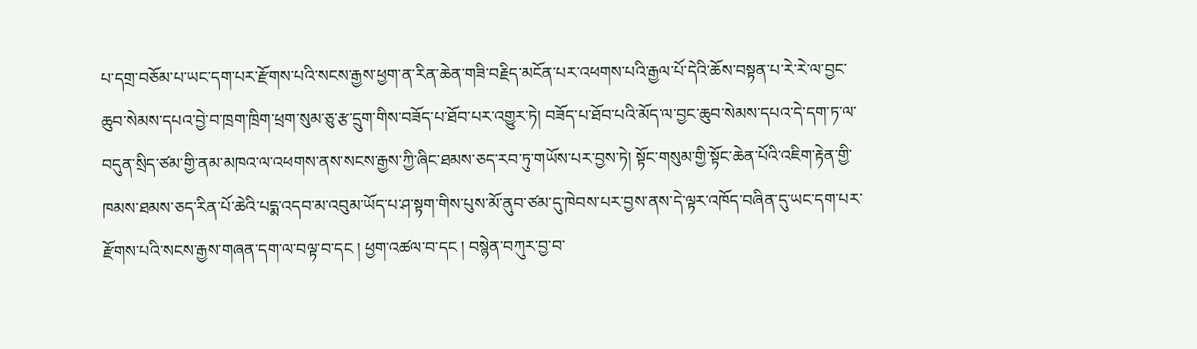པ་དགྲ་བཅོམ་པ་ཡང་དག་པར་རྫོགས་པའི་སངས་རྒྱས་ཕྱག་ན་རིན་ཆེན་གཟི་བརྗིད་མངོན་པར་འཕགས་པའི་རྒྱལ་པོ་དེའི་ཆོས་བསྟན་པ་རེ་རེ་ལ་བྱང་ཆུབ་སེམས་དཔའ་བྱེ་བ་ཁྲག་ཁྲིག་ཕྲག་སུམ་ཅུ་རྩ་དྲུག་གིས་བཟོད་པ་ཐོབ་པར་འགྱུར་ཏེ། བཟོད་པ་ཐོབ་པའི་མོད་ལ་བྱང་ཆུབ་སེམས་དཔའ་དེ་དག་ཏ་ལ་བདུན་སྲིད་ཙམ་གྱི་ནམ་མཁའ་ལ་འཕགས་ནས་སངས་རྒྱས་ཀྱི་ཞིང་ཐམས་ཅད་རབ་ཏུ་གཡོས་པར་བྱས་ཏེ། སྟོང་གསུམ་གྱི་སྟོང་ཆེན་པོའི་འཇིག་རྟེན་གྱི་ཁམས་ཐམས་ཅད་རིན་པོ་ཆེའི་པདྨ་འདབ་མ་འབུམ་ཡོད་པ་ཤ་སྟག་གིས་པུས་མོ་ནུབ་ཙམ་དུ་ཁེབས་པར་བྱས་ནས་དེ་ལྟར་འཁོད་བཞིན་དུ་ཡང་དག་པར་རྫོགས་པའི་སངས་རྒྱས་གཞན་དག་ལ་བལྟ་བ་དང ། ཕྱག་འཚལ་བ་དང ། བསྙེན་བཀུར་བྱ་བ་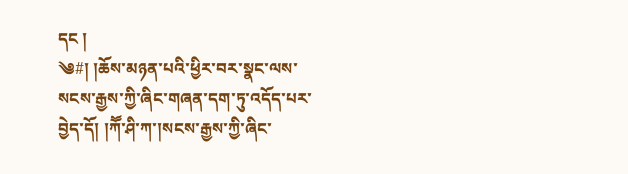དང །
༄#། །ཆོས་མཉན་པའི་ཕྱིར་བར་སྣང་ལས་སངས་རྒྱས་ཀྱི་ཞིང་གཞན་དག་ཏུ་འདོད་པར་བྱེད་དོ། །ཀཽ་ཤི་ཀ་།སངས་རྒྱས་ཀྱི་ཞིང་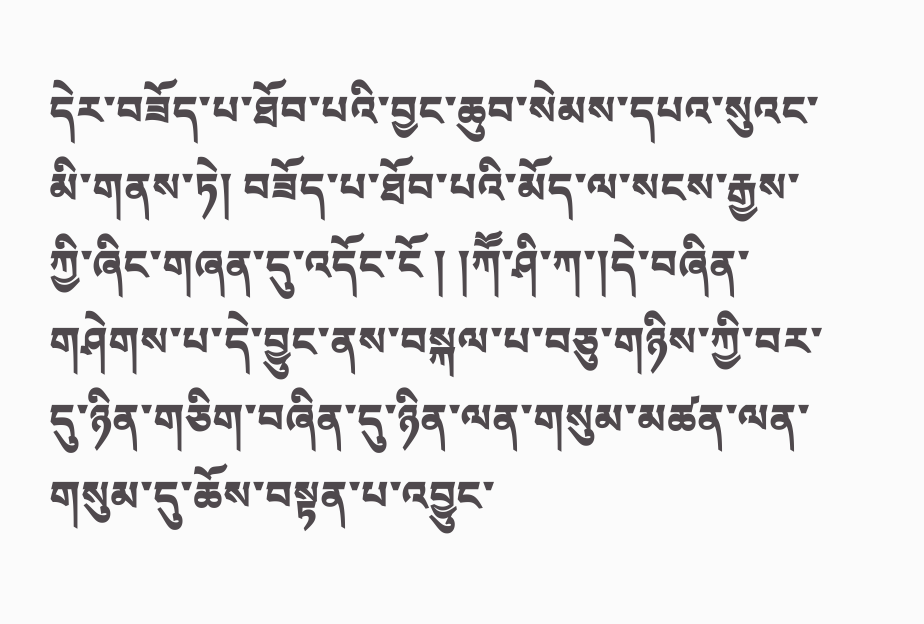དེར་བཟོད་པ་ཐོབ་པའི་བྱང་ཆུབ་སེམས་དཔའ་སུའང་མི་གནས་ཏེ། བཟོད་པ་ཐོབ་པའི་མོད་ལ་སངས་རྒྱས་ཀྱི་ཞིང་གཞན་དུ་འདོང་ངོ ། །ཀཽ་ཤི་ཀ་།དེ་བཞིན་གཤེགས་པ་དེ་བྱུང་ནས་བསྐལ་པ་བཅུ་གཉིས་ཀྱི་བར་དུ་ཉིན་གཅིག་བཞིན་དུ་ཉིན་ལན་གསུམ་མཚན་ལན་གསུམ་དུ་ཆོས་བསྟན་པ་འབྱུང་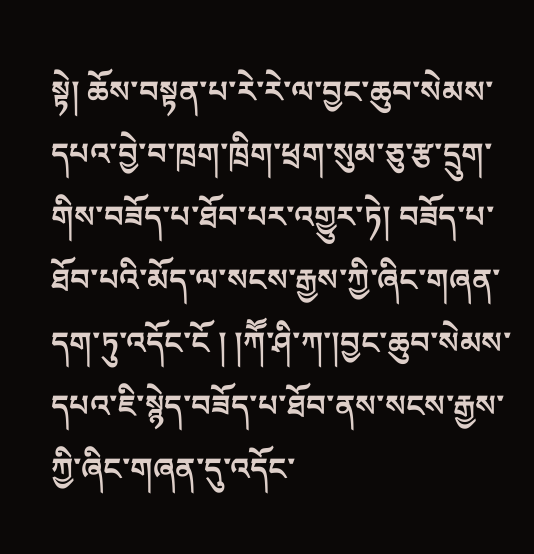སྟེ། ཆོས་བསྟན་པ་རེ་རེ་ལ་བྱང་ཆུབ་སེམས་དཔའ་བྱེ་བ་ཁྲག་ཁྲིག་ཕྲག་སུམ་ཅུ་རྩ་དྲུག་གིས་བཟོད་པ་ཐོབ་པར་འགྱུར་ཏེ། བཟོད་པ་ཐོབ་པའི་མོད་ལ་སངས་རྒྱས་ཀྱི་ཞིང་གཞན་དག་ཏུ་འདོང་ངོ ། །ཀཽ་ཤི་ཀ་།བྱང་ཆུབ་སེམས་དཔའ་ཇི་སྙེད་བཟོད་པ་ཐོབ་ནས་སངས་རྒྱས་ཀྱི་ཞིང་གཞན་དུ་འདོང་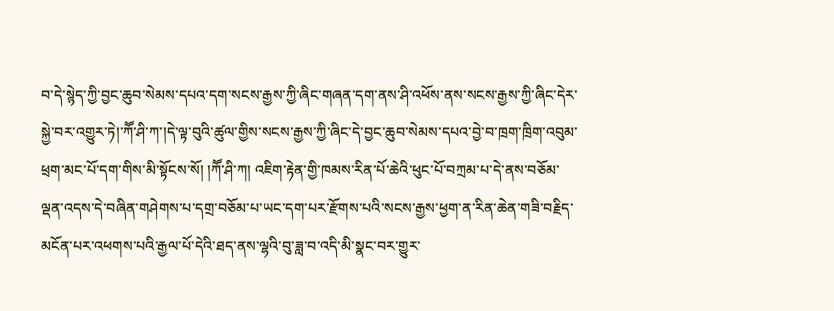བ་དེ་སྙེད་ཀྱི་བྱང་ཆུབ་སེམས་དཔའ་དག་སངས་རྒྱས་ཀྱི་ཞིང་གཞན་དག་ནས་ཤི་འཕོས་ནས་སངས་རྒྱས་ཀྱི་ཞིང་དེར་སྐྱེ་བར་འགྱུར་ཏེ།་ཀཽ་ཤི་ཀ་།དེ་ལྟ་བུའི་ཚུལ་གྱིས་སངས་རྒྱས་ཀྱི་ཞིང་དེ་བྱང་ཆུབ་སེམས་དཔའ་བྱེ་བ་ཁྲག་ཁྲིག་འབུམ་ཕྲག་མང་པོ་དག་གིས་མི་སྟོངས་སོ། །ཀཽ་ཤི་ཀ། འཇིག་རྟེན་གྱི་ཁམས་རིན་པོ་ཆེའི་ཕུང་པོ་བཀྲམ་པ་དེ་ནས་བཅོམ་ལྡན་འདས་དེ་བཞིན་གཤེགས་པ་དགྲ་བཅོམ་པ་ཡང་དག་པར་རྫོགས་པའི་སངས་རྒྱས་ཕྱག་ན་རིན་ཆེན་གཟི་བརྗིད་
མངོན་པར་འཕགས་པའི་རྒྱལ་པོ་དེའི་ཐད་ནས་ལྷའི་བུ་ཟླ་བ་འདི་མི་སྣང་བར་གྱུར་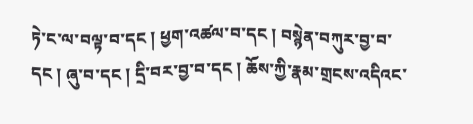ཏེ་ང་ལ་བལྟ་བ་དང ། ཕྱག་འཚལ་བ་དང ། བསྙེན་བཀུར་བྱ་བ་དང ། ཞུ་བ་དང ། དྲི་བར་བྱ་བ་དང ། ཆོས་ཀྱི་རྣམ་གྲངས་འདིའང་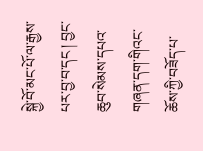སྐྱེ་བོ་མང་པོ་ལ་རྒྱས་པར་བྱ་བ་དང ། བྱང་ཆུབ་སེམས་དཔའ་གཞན་དག་གིའང་ཆོས་ཀྱི་བཟོད་པ་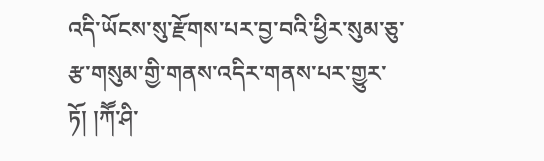འདི་ཡོངས་སུ་རྫོགས་པར་བྱ་བའི་ཕྱིར་སུམ་ཅུ་རྩ་གསུམ་གྱི་གནས་འདིར་གནས་པར་གྱུར་ཏོ། །ཀཽ་ཤི་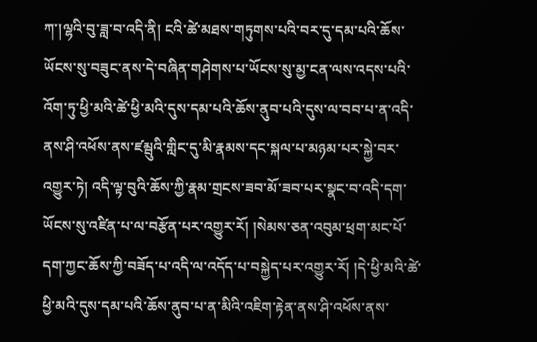ཀ་།ལྷའི་བུ་ཟླ་བ་འདི་ནི། ངའི་ཚེ་མཐས་གཏུགས་པའི་བར་དུ་དམ་པའི་ཆོས་ཡོངས་སུ་བཟུང་ནས་དེ་བཞིན་གཤེགས་པ་ཡོངས་སུ་མྱ་ངན་ལས་འདས་པའི་འོག་ཏུ་ཕྱི་མའི་ཚེ་ཕྱི་མའི་དུས་དམ་པའི་ཆོས་ནུབ་པའི་དུས་ལ་བབ་པ་ན་འདི་ནས་ཤི་འཕོས་ནས་ཛམྦུའི་གླིང་དུ་མི་རྣམས་དང་སྐལ་པ་མཉམ་པར་སྐྱེ་བར་འགྱུར་ཏེ། འདི་ལྟ་བུའི་ཆོས་ཀྱི་རྣམ་གྲངས་ཟབ་མོ་ཟབ་པར་སྣང་བ་འདི་དག་ཡོངས་སུ་འཛིན་པ་ལ་བརྩོན་པར་འགྱུར་རོ། །སེམས་ཅན་འབུམ་ཕྲག་མང་པོ་དག་ཀྱང་ཆོས་ཀྱི་བཟོད་པ་འདི་ལ་འདོད་པ་བསྐྱེད་པར་འགྱུར་རོ། །དེ་ཕྱི་མའི་ཚེ་ཕྱི་མའི་དུས་དམ་པའི་ཆོས་ནུབ་པ་ན་མིའི་འཇིག་རྟེན་ནས་ཤི་འཕོས་ནས་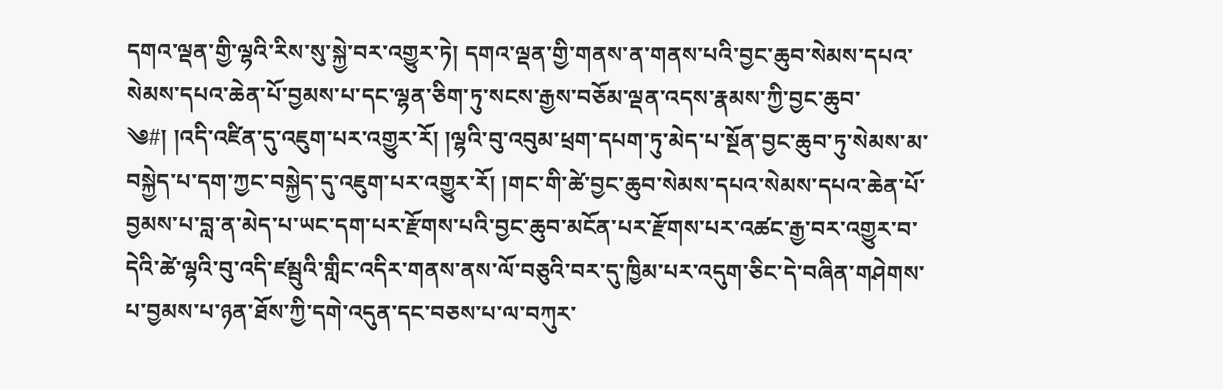དགའ་ལྡན་གྱི་ལྷའི་རིས་སུ་སྐྱེ་བར་འགྱུར་ཏེ། དགའ་ལྡན་གྱི་གནས་ན་གནས་པའི་བྱང་ཆུབ་སེམས་དཔའ་སེམས་དཔའ་ཆེན་པོ་བྱམས་པ་དང་ལྷན་ཅིག་ཏུ་སངས་རྒྱས་བཅོམ་ལྡན་འདས་རྣམས་ཀྱི་བྱང་ཆུབ་
༄#། །འདི་འཛིན་དུ་འཇུག་པར་འགྱུར་རོ། །ལྷའི་བུ་འབུམ་ཕྲག་དཔག་ཏུ་མེད་པ་སྔོན་བྱང་ཆུབ་ཏུ་སེམས་མ་བསྐྱེད་པ་དག་ཀྱང་བསྐྱེད་དུ་འཇུག་པར་འགྱུར་རོ། །གང་གི་ཚེ་བྱང་ཆུབ་སེམས་དཔའ་སེམས་དཔའ་ཆེན་པོ་བྱམས་པ་བླ་ན་མེད་པ་ཡང་དག་པར་རྫོགས་པའི་བྱང་ཆུབ་མངོན་པར་རྫོགས་པར་འཚང་རྒྱ་བར་འགྱུར་བ་དེའི་ཚེ་ལྷའི་བུ་འདི་ཛམྦུའི་གླིང་འདིར་གནས་ནས་ལོ་བཅུའི་བར་དུ་ཁྱིམ་པར་འདུག་ཅིང་དེ་བཞིན་གཤེགས་པ་བྱམས་པ་ཉན་ཐོས་ཀྱི་དགེ་འདུན་དང་བཅས་པ་ལ་བཀུར་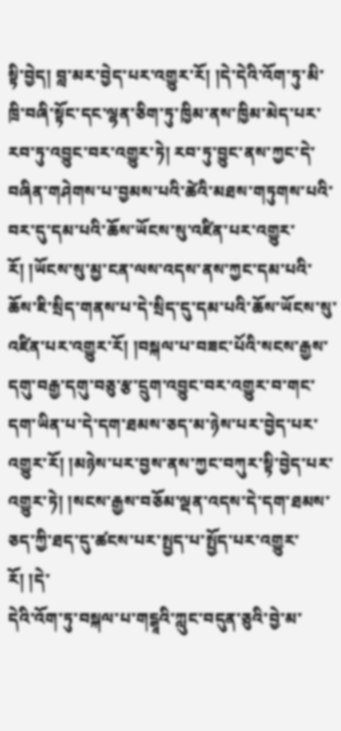སྟི་བྱེད། བླ་མར་བྱེད་པར་འགྱུར་རོ། །དེ་དེའི་འོག་ཏུ་མི་ཁྲི་བཞི་སྟོང་དང་ལྷན་ཅིག་ཏུ་ཁྱིམ་ནས་ཁྱིམ་མེད་པར་རབ་ཏུ་འབྱུང་བར་འགྱུར་ཏེ། རབ་ཏུ་བྱུང་ནས་ཀྱང་དེ་བཞིན་གཤེགས་པ་བྱམས་པའི་ཚེའི་མཐས་གཏུགས་པའི་བར་དུ་དམ་པའི་ཆོས་ཡོངས་སུ་འཛིན་པར་འགྱུར་རོ། །ཡོངས་སུ་མྱ་ངན་ལས་འདས་ནས་ཀྱང་དམ་པའི་ཆོས་ཇི་སྲིད་གནས་པ་དེ་སྲིད་དུ་དམ་པའི་ཆོས་ཡོངས་སུ་འཛིན་པར་འགྱུར་རོ། །བསྐལ་པ་བཟང་པོའི་སངས་རྒྱས་དགུ་བརྒྱ་དགུ་བཅུ་རྩ་དྲུག་འབྱུང་བར་འགྱུར་བ་གང་དག་ཡིན་པ་དེ་དག་ཐམས་ཅད་མ་ཉེས་པར་བྱེད་པར་འགྱུར་རོ། །མཉེས་པར་བྱས་ནས་ཀྱང་བཀུར་སྟི་བྱེད་པར་འགྱུར་ཏེ། །སངས་རྒྱས་བཅོམ་ལྡན་འདས་དེ་དག་ཐམས་ཅད་ཀྱི་ཐད་དུ་ཚངས་པར་སྤྱད་པ་སྤྱོད་པར་འགྱུར་རོ། །དེ་
དེའི་འོག་ཏུ་བསྐལ་པ་གངྒཱའི་ཀླུང་བདུན་ཅུའི་བྱེ་མ་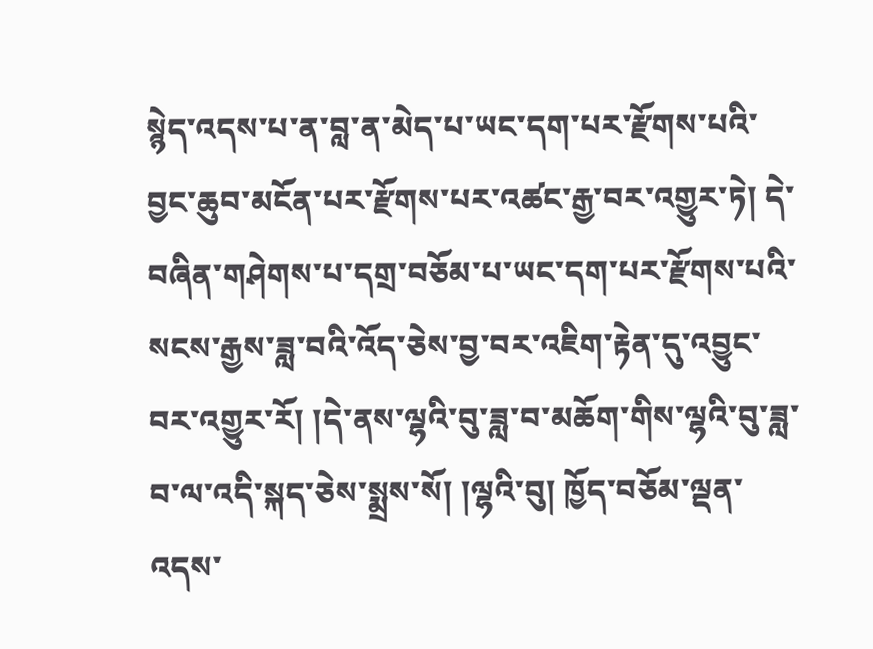སྙེད་འདས་པ་ན་བླ་ན་མེད་པ་ཡང་དག་པར་རྫོགས་པའི་བྱང་ཆུབ་མངོན་པར་རྫོགས་པར་འཚང་རྒྱ་བར་འགྱུར་ཏེ། དེ་བཞིན་གཤེགས་པ་དགྲ་བཅོམ་པ་ཡང་དག་པར་རྫོགས་པའི་སངས་རྒྱས་ཟླ་བའི་འོད་ཅེས་བྱ་བར་འཇིག་རྟེན་དུ་འབྱུང་བར་འགྱུར་རོ། །དེ་ནས་ལྷའི་བུ་ཟླ་བ་མཆོག་གིས་ལྷའི་བུ་ཟླ་བ་ལ་འདི་སྐད་ཅེས་སྨྲས་སོ། །ལྷའི་བུ། ཁྱོད་བཅོམ་ལྡན་འདས་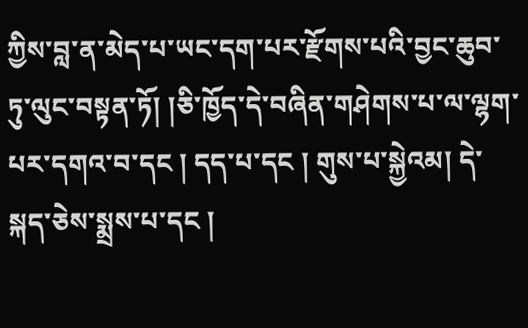ཀྱིས་བླ་ན་མེད་པ་ཡང་དག་པར་རྫོགས་པའི་བྱང་ཆུབ་ཏུ་ལུང་བསྟན་ཏོ། །ཅི་ཁྱོད་དེ་བཞིན་གཤེགས་པ་ལ་ལྷག་པར་དགའ་བ་དང ། དད་པ་དང ། གུས་པ་སྐྱེའམ། དེ་སྐད་ཅེས་སྨྲས་པ་དང །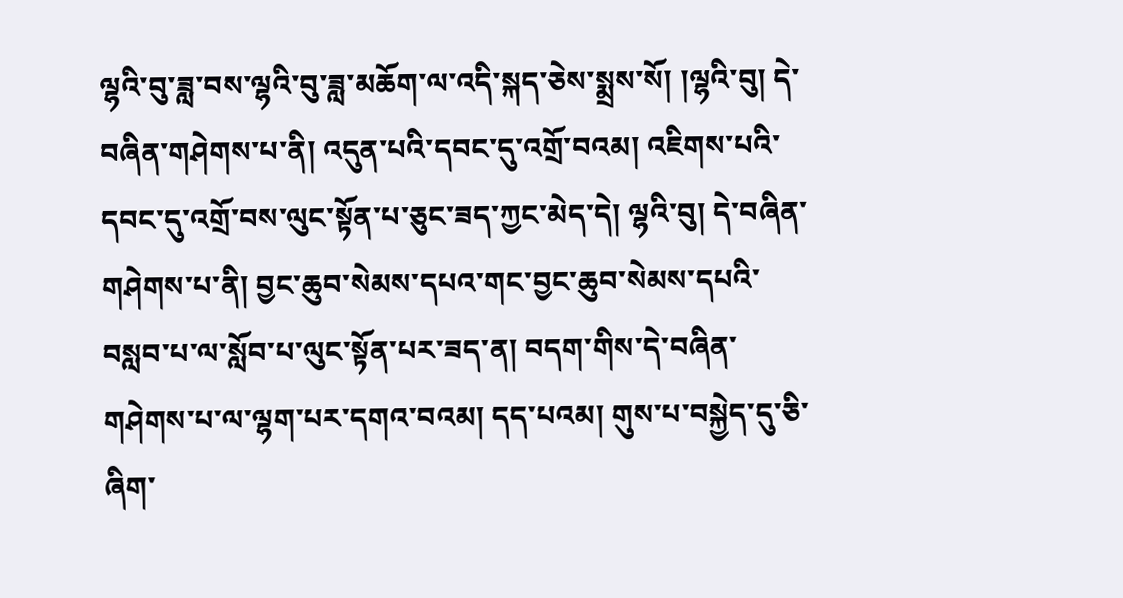ལྷའི་བུ་ཟླ་བས་ལྷའི་བུ་ཟླ་མཆོག་ལ་འདི་སྐད་ཅེས་སྨྲས་སོ། །ལྷའི་བུ། དེ་བཞིན་གཤེགས་པ་ནི། འདུན་པའི་དབང་དུ་འགྲོ་བའམ། འཇིགས་པའི་དབང་དུ་འགྲོ་བས་ལུང་སྟོན་པ་ཅུང་ཟད་ཀྱང་མེད་དེ། ལྷའི་བུ། དེ་བཞིན་གཤེགས་པ་ནི། བྱང་ཆུབ་སེམས་དཔའ་གང་བྱང་ཆུབ་སེམས་དཔའི་བསླབ་པ་ལ་སློབ་པ་ལུང་སྟོན་པར་ཟད་ན། བདག་གིས་དེ་བཞིན་གཤེགས་པ་ལ་ལྷག་པར་དགའ་བའམ། དད་པའམ། གུས་པ་བསྐྱེད་དུ་ཅི་ཞིག་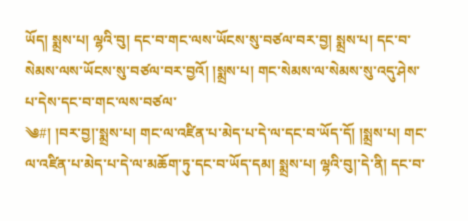ཡོད། སྨྲས་པ། ལྷའི་བུ། དང་བ་གང་ལས་ཡོངས་སུ་བཙལ་བར་བྱ། སྨྲས་པ། དང་བ་སེམས་ལས་ཡོངས་སུ་བཙལ་བར་བྱའོ། །སྨྲས་པ། གང་སེམས་ལ་སེམས་སུ་འདུ་ཤེས་པ་དེས་དང་བ་གང་ལས་བཙལ་
༄#། །བར་བྱ།་སྨྲས་པ། གང་ལ་འཛིན་པ་མེད་པ་དེ་ལ་དང་བ་ཡོད་དོ། །སྨྲས་པ། གང་ལ་འཛིན་པ་མེད་པ་དེ་ལ་མཆོག་ཏུ་དང་བ་ཡོད་དམ། སྨྲས་པ། ལྷའི་བུ།་དེ་ནི། དང་བ་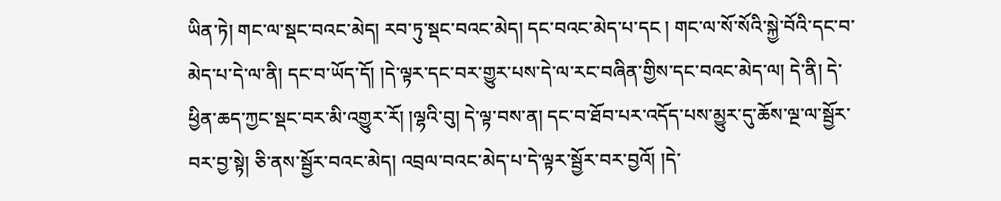ཡིན་ཏེ། གང་ལ་སྡང་བའང་མེད། རབ་ཏུ་སྡང་བའང་མེད། དང་བའང་མེད་པ་དང ། གང་ལ་སོ་སོའི་སྐྱེ་བོའི་དང་བ་མེད་པ་དེ་ལ་ནི། དང་བ་ཡོད་དོ། །དེ་ལྟར་དང་བར་གྱུར་པས་དེ་ལ་རང་བཞིན་གྱིས་དང་བའང་མེད་ལ། དེ་ནི། དེ་ཕྱིན་ཆད་ཀྱང་སྡང་བར་མི་འགྱུར་རོ། །ལྷའི་བུ། དེ་ལྟ་བས་ན། དང་བ་ཐོབ་པར་འདོད་པས་མྱུར་དུ་ཆོས་ལྔ་ལ་སྦྱོར་བར་བྱ་སྟེ། ཅི་ནས་སྦྱོར་བའང་མེད། འབྲལ་བའང་མེད་པ་དེ་ལྟར་སྦྱོར་བར་བྱའོ། །དེ་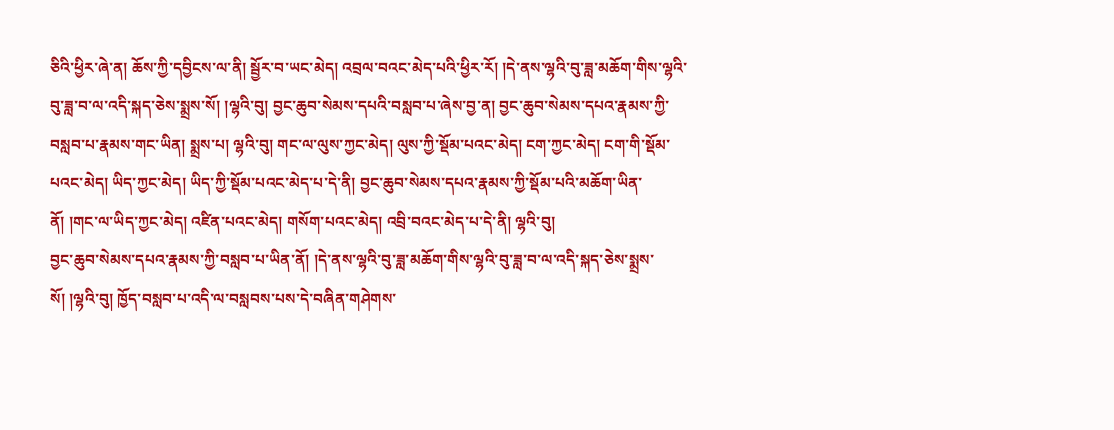ཅིའི་ཕྱིར་ཞེ་ན། ཆོས་ཀྱི་དབྱིངས་ལ་ནི། སྦྱོར་བ་ཡང་མེད། འབྲལ་བའང་མེད་པའི་ཕྱིར་རོ། །དེ་ནས་ལྷའི་བུ་ཟླ་མཆོག་གིས་ལྷའི་བུ་ཟླ་བ་ལ་འདི་སྐད་ཅེས་སྨྲས་སོ། །ལྷའི་བུ། བྱང་ཆུབ་སེམས་དཔའི་བསླབ་པ་ཞེས་བྱ་ན། བྱང་ཆུབ་སེམས་དཔའ་རྣམས་ཀྱི་བསླབ་པ་རྣམས་གང་ཡིན། སྨྲས་པ། ལྷའི་བུ། གང་ལ་ལུས་ཀྱང་མེད། ལུས་ཀྱི་སྡོམ་པའང་མེད། ངག་ཀྱང་མེད། ངག་གི་སྡོམ་པའང་མེད། ཡིད་ཀྱང་མེད། ཡིད་ཀྱི་སྡོམ་པའང་མེད་པ་དེ་ནི། བྱང་ཆུབ་སེམས་དཔའ་རྣམས་ཀྱི་སྡོམ་པའི་མཆོག་ཡིན་ནོ། །གང་ལ་ཡིད་ཀྱང་མེད། འཛིན་པའང་མེད། གསོག་པའང་མེད། འབྲི་བའང་མེད་པ་དེ་ནི། ལྷའི་བུ།
བྱང་ཆུབ་སེམས་དཔའ་རྣམས་ཀྱི་བསླབ་པ་ཡིན་ནོ། །དེ་ནས་ལྷའི་བུ་ཟླ་མཆོག་གིས་ལྷའི་བུ་ཟླ་བ་ལ་འདི་སྐད་ཅེས་སྨྲས་སོ། །ལྷའི་བུ། ཁྱོད་བསླབ་པ་འདི་ལ་བསླབས་པས་དེ་བཞིན་གཤེགས་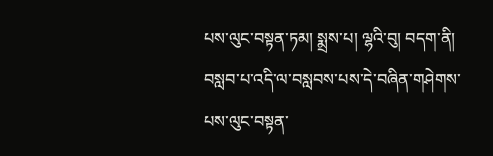པས་ལུང་བསྟན་ཏམ། སྨྲས་པ། ལྷའི་བུ། བདག་ནི། བསླབ་པ་འདི་ལ་བསླབས་པས་དེ་བཞིན་གཤེགས་པས་ལུང་བསྟན་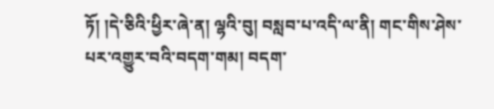ཏོ། །དེ་ཅིའི་ཕྱིར་ཞེ་ན། ལྷའི་བུ། བསླབ་པ་འདི་ལ་ནི། གང་གིས་ཤེས་པར་འགྱུར་བའི་བདག་གམ། བདག་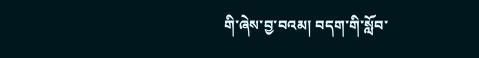གི་ཞེས་བྱ་བའམ། བདག་གི་སློབ་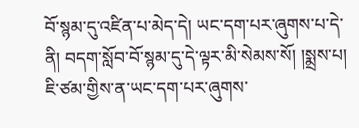བོ་སྙམ་དུ་འཛིན་པ་མེད་དེ། ཡང་དག་པར་ཞུགས་པ་དེ་ནི། བདག་སློབ་བོ་སྙམ་དུ་དེ་ལྟར་མི་སེམས་སོ། །སྨྲས་པ། ཇི་ཙམ་གྱིས་ན་ཡང་དག་པར་ཞུགས་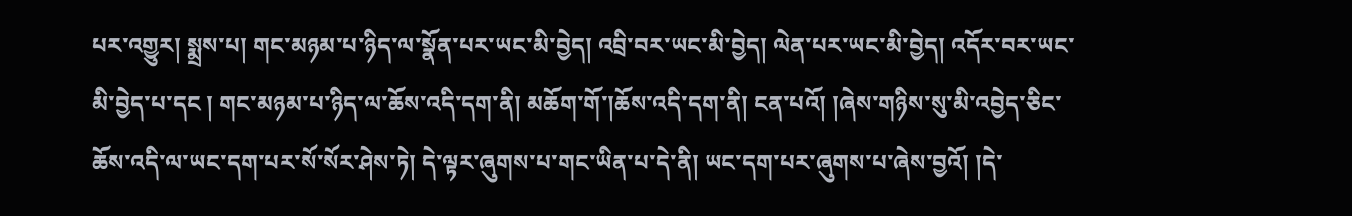པར་འགྱུར། སྨྲས་པ། གང་མཉམ་པ་ཉིད་ལ་སྣོན་པར་ཡང་མི་བྱེད། འབྲི་བར་ཡང་མི་བྱེད། ལེན་པར་ཡང་མི་བྱེད། འདོར་བར་ཡང་མི་བྱེད་པ་དང ། གང་མཉམ་པ་ཉིད་ལ་ཆོས་འདི་དག་ནི། མཆོག་གོ་།ཆོས་འདི་དག་ནི། ངན་པའོ། །ཞེས་གཉིས་སུ་མི་འབྱེད་ཅིང་ཆོས་འདི་ལ་ཡང་དག་པར་སོ་སོར་ཤེས་ཏེ། དེ་ལྟར་ཞུགས་པ་གང་ཡིན་པ་དེ་ནི། ཡང་དག་པར་ཞུགས་པ་ཞེས་བྱའོ། །དེ་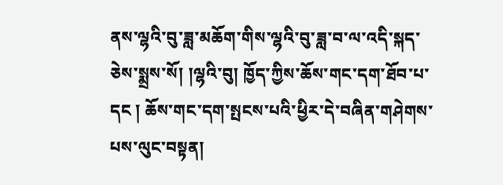ནས་ལྷའི་བུ་ཟླ་མཆོག་གིས་ལྷའི་བུ་ཟླ་བ་ལ་འདི་སྐད་ཅེས་སྨྲས་སོ། །ལྷའི་བུ། ཁྱོད་ཀྱིས་ཆོས་གང་དག་ཐོབ་པ་དང ། ཆོས་གང་དག་སྤངས་པའི་ཕྱིར་དེ་བཞིན་གཤེགས་པས་ལུང་བསྟན།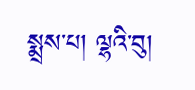སྨྲས་པ། ལྷའི་བུ།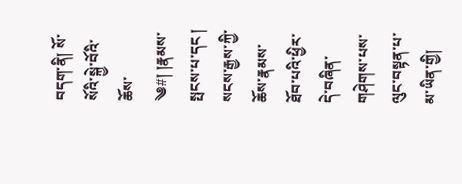བདག་ནི། སོ་སོའི་སྐྱེ་བོའི་ཆོས་
༄#། །རྣམས་སྤངས་པ་དང ། སངས་རྒྱས་ཀྱི་ཆོས་རྣམས་ཐོབ་པའི་ཕྱིར་དེ་བཞིན་གཤེགས་པས་ལུང་བསྟན་པ་མ་ཡིན་གྱི།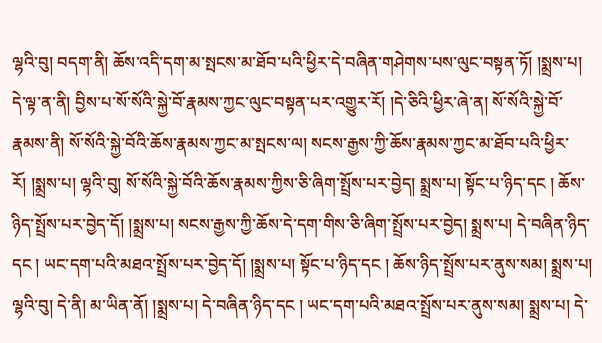ལྷའི་བུ། བདག་ནི། ཆོས་འདི་དག་མ་སྤངས་མ་ཐོབ་པའི་ཕྱིར་དེ་བཞིན་གཤེགས་པས་ལུང་བསྟན་ཏོ། །སྨྲས་པ། དེ་ལྟ་ན་ནི། བྱིས་པ་སོ་སོའི་སྐྱེ་བོ་རྣམས་ཀྱང་ལུང་བསྟན་པར་འགྱུར་རོ། །དེ་ཅིའི་ཕྱིར་ཞེ་ན། སོ་སོའི་སྐྱེ་བོ་རྣམས་ནི། སོ་སོའི་སྐྱེ་བོའི་ཆོས་རྣམས་ཀྱང་མ་སྤངས་ལ། སངས་རྒྱས་ཀྱི་ཆོས་རྣམས་ཀྱང་མ་ཐོབ་པའི་ཕྱིར་རོ། །སྨྲས་པ། ལྷའི་བུ། སོ་སོའི་སྐྱེ་བོའི་ཆོས་རྣམས་ཀྱིས་ཅི་ཞིག་སྤྲོས་པར་བྱེད། སྨྲས་པ། སྟོང་པ་ཉིད་དང ། ཆོས་ཉིད་སྤྲོས་པར་བྱེད་དོ། །སྨྲས་པ། སངས་རྒྱས་ཀྱི་ཆོས་དེ་དག་གིས་ཅི་ཞིག་སྤྲོས་པར་བྱེད། སྨྲས་པ། དེ་བཞིན་ཉིད་དང ། ཡང་དག་པའི་མཐའ་སྤྲོས་པར་བྱེད་དོ། །སྨྲས་པ། སྟོང་པ་ཉིད་དང ། ཆོས་ཉིད་སྤྲོས་པར་ནུས་སམ། སྨྲས་པ། ལྷའི་བུ། དེ་ནི། མ་ཡིན་ནོ། །སྨྲས་པ། དེ་བཞིན་ཉིད་དང ། ཡང་དག་པའི་མཐའ་སྤྲོས་པར་ནུས་སམ། སྨྲས་པ། དེ་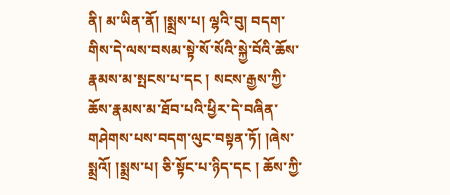ནི། མ་ཡིན་ནོ། །སྨྲས་པ། ལྷའི་བུ། བདག་གིས་དེ་ལས་བསམ་སྟེ་སོ་སོའི་སྐྱེ་བོའི་ཆོས་རྣམས་མ་སྤངས་པ་དང ། སངས་རྒྱས་ཀྱི་ཆོས་རྣམས་མ་ཐོབ་པའི་ཕྱིར་དེ་བཞིན་གཤེགས་པས་བདག་ལུང་བསྟན་ཏོ། །ཞེས་སྨྲའོ། །སྨྲས་པ། ཅི་སྟོང་པ་ཉིད་དང ། ཆོས་ཀྱི་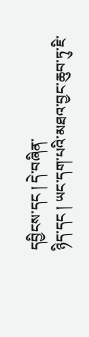དབྱིངས་དང ། དེ་བཞིན་
ཉིད་དང ། ཡང་དག་པའི་མཐའ་བྱང་ཆུབ་ཏུ་ཇི་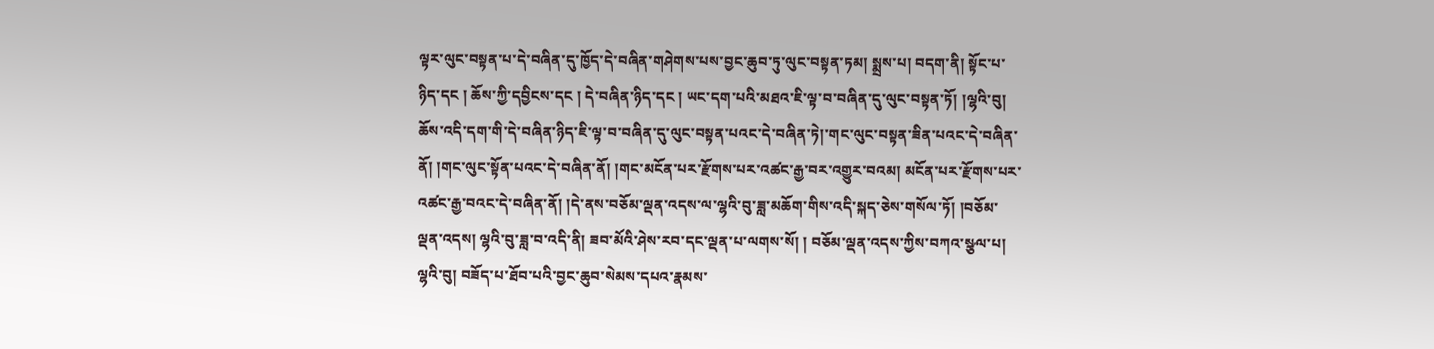ལྟར་ལུང་བསྟན་པ་དེ་བཞིན་དུ་ཁྱོད་དེ་བཞིན་གཤེགས་པས་བྱང་ཆུབ་ཏུ་ལུང་བསྟན་ཏམ། སྨྲས་པ། བདག་ནི། སྟོང་པ་ཉིད་དང ། ཆོས་ཀྱི་དབྱིངས་དང ། དེ་བཞིན་ཉིད་དང ། ཡང་དག་པའི་མཐའ་ཇི་ལྟ་བ་བཞིན་དུ་ལུང་བསྟན་ཏོ། །ལྷའི་བུ། ཆོས་འདི་དག་གི་དེ་བཞིན་ཉིད་ཇི་ལྟ་བ་བཞིན་དུ་ལུང་བསྟན་པའང་དེ་བཞིན་ཏེ།་གང་ལུང་བསྟན་ཟིན་པའང་དེ་བཞིན་ནོ། །གང་ལུང་སྟོན་པའང་དེ་བཞིན་ནོ། །གང་མངོན་པར་རྫོགས་པར་འཚང་རྒྱ་བར་འགྱུར་བའམ། མངོན་པར་རྫོགས་པར་འཚང་རྒྱ་བའང་དེ་བཞིན་ནོ། །དེ་ནས་བཅོམ་ལྡན་འདས་ལ་ལྷའི་བུ་ཟླ་མཆོག་གིས་འདི་སྐད་ཅེས་གསོལ་ཏོ། །བཅོམ་ལྡན་འདས། ལྷའི་བུ་ཟླ་བ་འདི་ནི། ཟབ་མོའི་ཤེས་རབ་དང་ལྡན་པ་ལགས་སོ། ། བཅོམ་ལྡན་འདས་ཀྱིས་བཀའ་སྩལ་པ། ལྷའི་བུ། བཟོད་པ་ཐོབ་པའི་བྱང་ཆུབ་སེམས་དཔའ་རྣམས་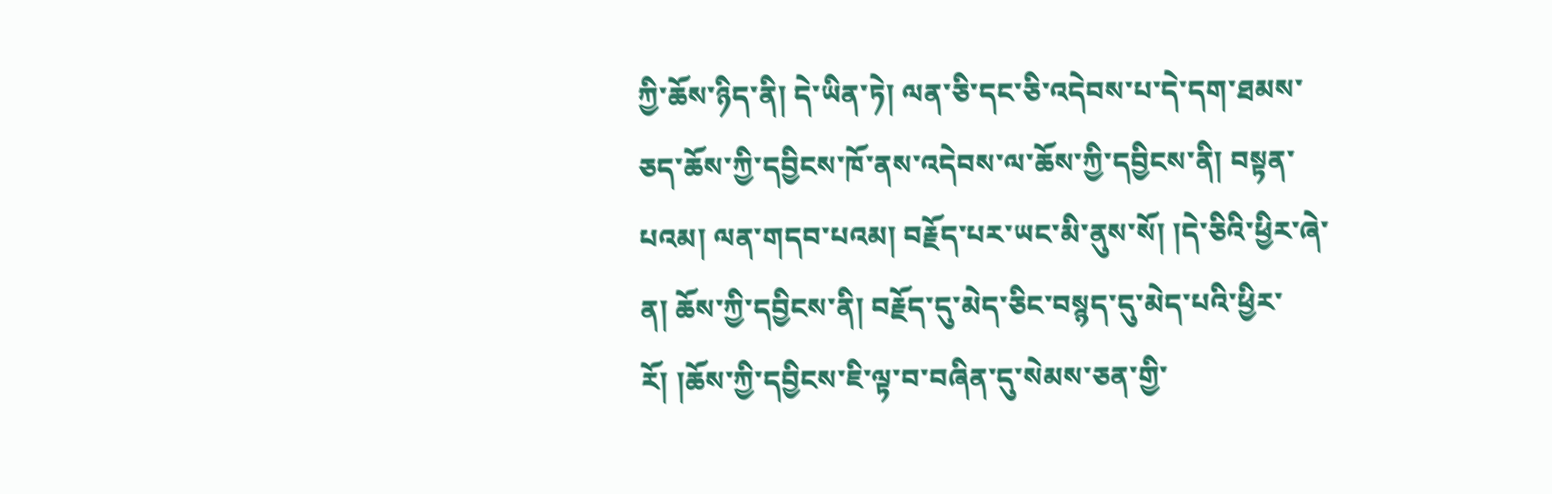ཀྱི་ཆོས་ཉིད་ནི། དེ་ཡིན་ཏེ། ལན་ཅི་དང་ཅི་འདེབས་པ་དེ་དག་ཐམས་ཅད་ཆོས་ཀྱི་དབྱིངས་ཁོ་ནས་འདེབས་ལ་ཆོས་ཀྱི་དབྱིངས་ནི། བསྟན་པའམ། ལན་གདབ་པའམ། བརྗོད་པར་ཡང་མི་ནུས་སོ། །དེ་ཅིའི་ཕྱིར་ཞེ་ན། ཆོས་ཀྱི་དབྱིངས་ནི། བརྗོད་དུ་མེད་ཅིང་བསྙད་དུ་མེད་པའི་ཕྱིར་རོ། །ཆོས་ཀྱི་དབྱིངས་ཇི་ལྟ་བ་བཞིན་དུ་སེམས་ཅན་གྱི་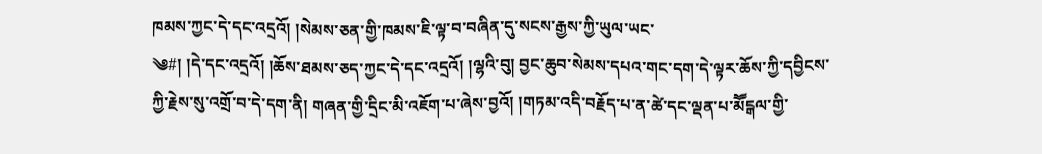ཁམས་ཀྱང་དེ་དང་འདྲའོ། །སེམས་ཅན་གྱི་ཁམས་ཇི་ལྟ་བ་བཞིན་དུ་སངས་རྒྱས་ཀྱི་ཡུལ་ཡང་
༄#། །དེ་དང་འདྲའོ། །ཆོས་ཐམས་ཅད་ཀྱང་དེ་དང་འདྲའོ། །ལྷའི་བུ། བྱང་ཆུབ་སེམས་དཔའ་གང་དག་དེ་ལྟར་ཆོས་ཀྱི་དབྱིངས་ཀྱི་རྗེས་སུ་འགྲོ་བ་དེ་དག་ནི། གཞན་གྱི་དྲིང་མི་འཇོག་པ་ཞེས་བྱའོ། །གཏམ་འདི་བརྗོད་པ་ན་ཚེ་དང་ལྡན་པ་མཽངྒལ་གྱི་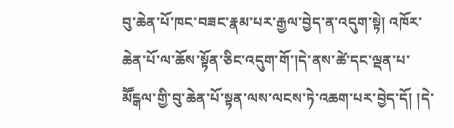བུ་ཆེན་པོ་ཁང་བཟང་རྣམ་པར་རྒྱལ་བྱེད་ན་འདུག་སྟེ། འཁོར་ཆེན་པོ་ལ་ཆོས་སྟོན་ཅིང་འདུག་གོ་།དེ་ནས་ཚེ་དང་ལྡན་པ་མཽངྒལ་གྱི་བུ་ཆེན་པོ་སྟན་ལས་ལངས་ཏེ་འཆག་པར་བྱེད་དོ། །དེ་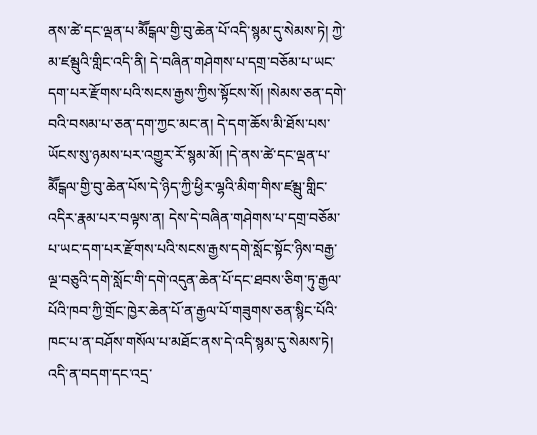ནས་ཚེ་དང་ལྡན་པ་མཽངྒལ་གྱི་བུ་ཆེན་པོ་འདི་སྙམ་དུ་སེམས་ཏེ། ཀྱེ་མ་ཛམྦུའི་གླིང་འདི་ནི། དེ་བཞིན་གཤེགས་པ་དགྲ་བཅོམ་པ་ཡང་དག་པར་རྫོགས་པའི་སངས་རྒྱས་ཀྱིས་སྟོངས་སོ། །སེམས་ཅན་དགེ་བའི་བསམ་པ་ཅན་དག་ཀྱང་མང་ན། དེ་དག་ཆོས་མི་ཐོས་པས་ཡོངས་སུ་ཉམས་པར་འགྱུར་རོ་སྙམ་མོ། །དེ་ནས་ཚེ་དང་ལྡན་པ་མཽངྒལ་གྱི་བུ་ཆེན་པོས་དེ་ཉིད་ཀྱི་ཕྱིར་ལྷའི་མིག་གིས་ཛམྦུ་གླིང་འདིར་རྣམ་པར་བལྟས་ན། དེས་དེ་བཞིན་གཤེགས་པ་དགྲ་བཅོམ་པ་ཡང་དག་པར་རྫོགས་པའི་སངས་རྒྱས་དགེ་སློང་སྟོང་ཉིས་བརྒྱ་ལྔ་བཅུའི་དགེ་སློང་གི་དགེ་འདུན་ཆེན་པོ་དང་ཐབས་ཅིག་ཏུ་རྒྱལ་པོའི་ཁབ་ཀྱི་གྲོང་ཁྱེར་ཆེན་པོ་ན་རྒྱལ་པོ་གཟུགས་ཅན་སྙིང་པོའི་ཁང་པ་ན་བཤོས་གསོལ་པ་མཐོང་ནས་དེ་འདི་སྙམ་དུ་སེམས་ཏེ། འདི་ན་བདག་དང་འདྲ་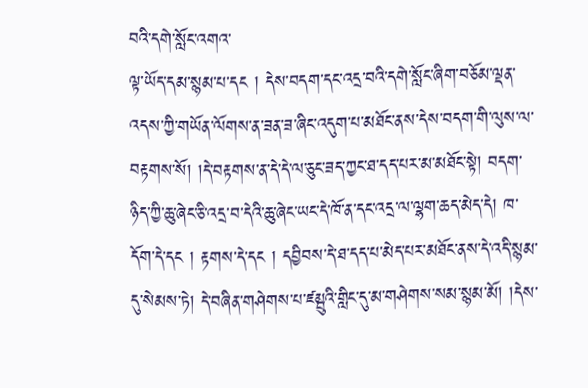བའི་དགེ་སློང་འགའ་
ལྟ་ཡོད་དམ་སྙམ་པ་དང ། དེས་བདག་དང་འདྲ་བའི་དགེ་སློང་ཞིག་བཅོམ་ལྡན་འདས་ཀྱི་གཡོན་ལོགས་ན་ཟན་ཟ་ཞིང་འདུག་པ་མཐོང་ནས་དེས་བདག་གི་ལུས་ལ་བརྟགས་སོ། །དེ་བརྟགས་ན་དེ་དེ་ལ་ཅུང་ཟད་ཀྱང་ཐ་དད་པར་མ་མཐོང་སྟེ། བདག་ཉིད་ཀྱི་ཆུ་ཞེང་ཅི་འདྲ་བ་དེའི་ཆུ་ཞེང་ཡང་དེ་ཁོ་ན་དང་འདྲ་ལ་ལྷག་ཆད་མེད་དེ། ཁ་དོག་དེ་དང ། རྟགས་དེ་དང ། དབྱིབས་དེ་ཐ་དད་པ་མེད་པར་མཐོང་ནས་དེ་འདི་སྙམ་དུ་སེམས་ཏེ། དེ་བཞིན་གཤེགས་པ་ཛམྦུའི་གླིང་དུ་མ་གཤེགས་སམ་སྙམ་མོ། །དེས་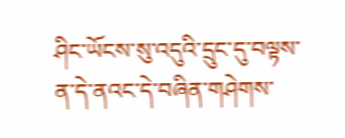ཤིང་ཡོངས་སུ་འདུའི་དྲུང་དུ་བལྟས་ན་དེ་ནའང་དེ་བཞིན་གཤེགས་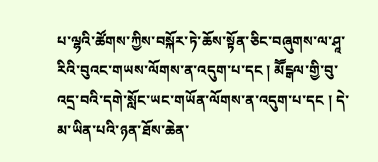པ་ལྷའི་ཚོགས་ཀྱིས་བསྐོར་ཏེ་ཆོས་སྟོན་ཅིང་བཞུགས་ལ་ཤཱ་རིའི་བུའང་གཡས་ལོགས་ན་འདུག་པ་དང ། མཽངྒལ་གྱི་བུ་འདྲ་བའི་དགེ་སློང་ཡང་གཡོན་ལོགས་ན་འདུག་པ་དང ། དེ་མ་ཡིན་པའི་ཉན་ཐོས་ཆེན་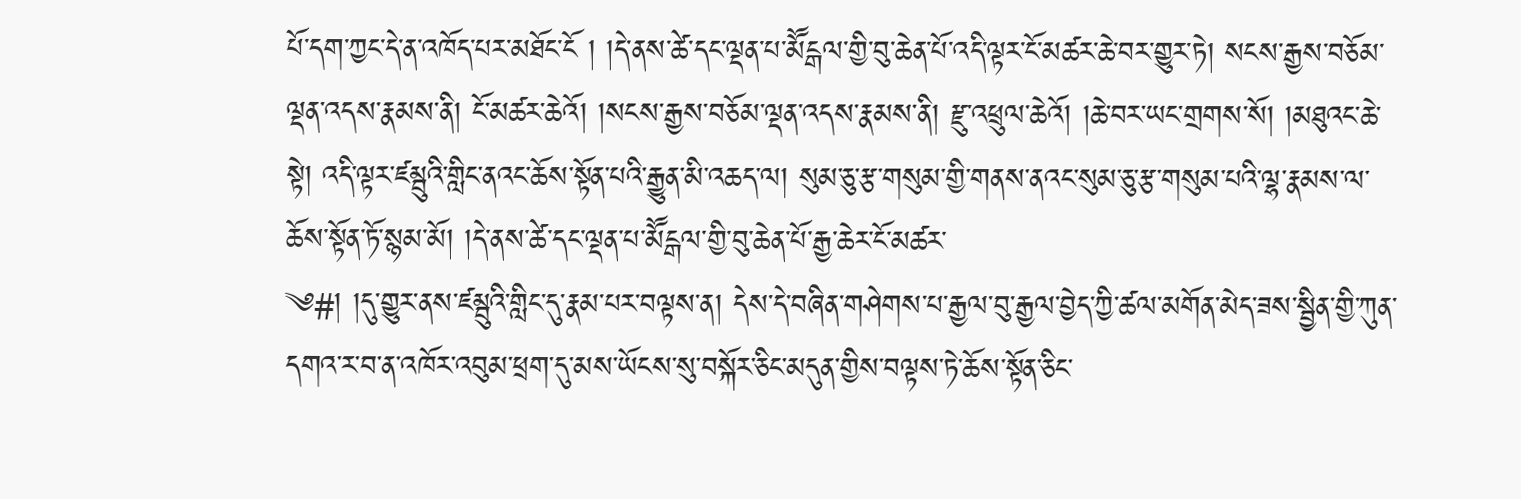པོ་དག་ཀྱང་དེ་ན་འཁོད་པར་མཐོང་ངོ ། །དེ་ནས་ཚེ་དང་ལྡན་པ་མཽངྒལ་གྱི་བུ་ཆེན་པོ་འདི་ལྟར་ངོ་མཚར་ཆེ་བར་གྱུར་ཏེ། སངས་རྒྱས་བཅོམ་ལྡན་འདས་རྣམས་ནི། ངོ་མཚར་ཆེའོ། །སངས་རྒྱས་བཅོམ་ལྡན་འདས་རྣམས་ནི། རྫུ་འཕྲུལ་ཆེའོ། །ཆེ་བར་ཡང་གྲགས་སོ། །མཐུའང་ཆེ་སྟེ། འདི་ལྟར་ཛམྦུའི་གླིང་ནའང་ཆོས་སྟོན་པའི་རྒྱུན་མི་འཆད་ལ། སུམ་ཅུ་རྩ་གསུམ་གྱི་གནས་ནའང་སུམ་ཅུ་རྩ་གསུམ་པའི་ལྷ་རྣམས་ལ་ཆོས་སྟོན་ཏོ་སྙམ་མོ། །དེ་ནས་ཚེ་དང་ལྡན་པ་མཽངྒལ་གྱི་བུ་ཆེན་པོ་རྒྱ་ཆེར་ངོ་མཚར་
༄#། །དུ་གྱུར་ནས་ཛམྦུའི་གླིང་དུ་རྣམ་པར་བལྟས་ན། དེས་དེ་བཞིན་གཤེགས་པ་རྒྱལ་བུ་རྒྱལ་བྱེད་ཀྱི་ཚལ་མགོན་མེད་ཟས་སྦྱིན་གྱི་ཀུན་དགའ་ར་བ་ན་འཁོར་འབུམ་ཕྲག་དུ་མས་ཡོངས་སུ་བསྐོར་ཅིང་མདུན་གྱིས་བལྟས་ཏེ་ཆོས་སྟོན་ཅིང་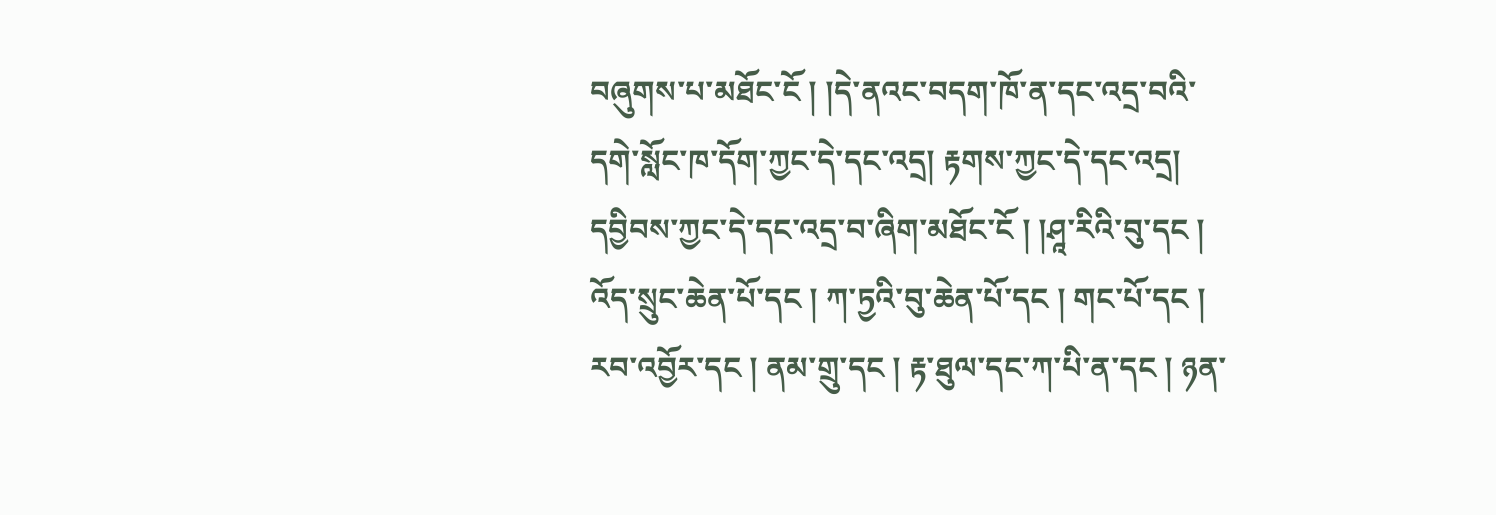བཞུགས་པ་མཐོང་ངོ ། །དེ་ནའང་བདག་ཁོ་ན་དང་འདྲ་བའི་དགེ་སློང་ཁ་དོག་ཀྱང་དེ་དང་འདྲ། རྟགས་ཀྱང་དེ་དང་འདྲ། དབྱིབས་ཀྱང་དེ་དང་འདྲ་བ་ཞིག་མཐོང་ངོ ། །ཤཱ་རིའི་བུ་དང ། འོད་སྲུང་ཆེན་པོ་དང ། ཀ་ཏྱའི་བུ་ཆེན་པོ་དང ། གང་པོ་དང ། རབ་འབྱོར་དང ། ནམ་གྲུ་དང ། རྟ་ཐུལ་དང་ཀ་པི་ན་དང ། ཉན་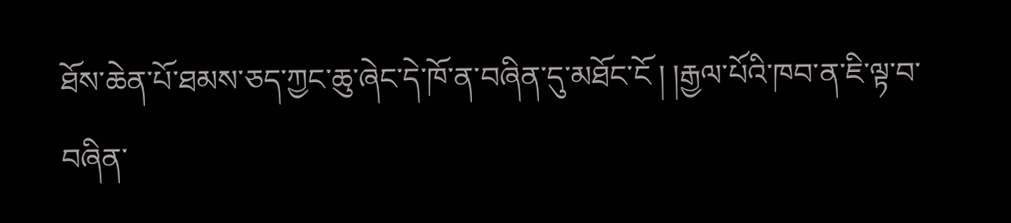ཐོས་ཆེན་པོ་ཐམས་ཅད་ཀྱང་ཆུ་ཞེང་དེ་ཁོ་ན་བཞིན་དུ་མཐོང་ངོ ། །རྒྱལ་པོའི་ཁབ་ན་ཇི་ལྟ་བ་བཞིན་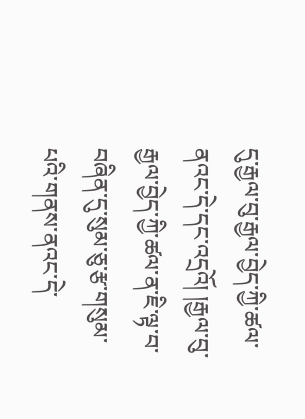དུ་རྒྱལ་བུ་རྒྱལ་བྱེད་ཀྱི་ཚལ་ནའང་དེ་དང་འདྲའོ། །རྒྱལ་བུ་རྒྱལ་བྱེད་ཀྱི་ཚལ་ན་ཇི་ལྟ་བ་བཞིན་དུ་སུམ་ཅུ་རྩ་གསུམ་པའི་གནས་ནའང་དེ་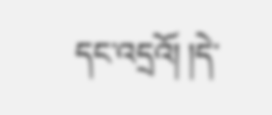དང་འདྲའོ། །དེ་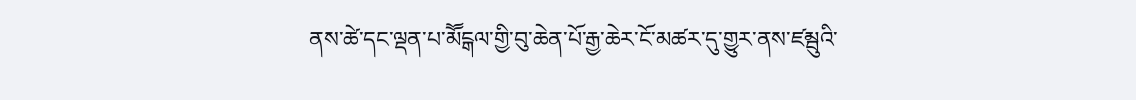ནས་ཚེ་དང་ལྡན་པ་མཽངྒལ་གྱི་བུ་ཆེན་པོ་རྒྱ་ཆེར་ངོ་མཚར་དུ་གྱུར་ནས་ཛམྦུའི་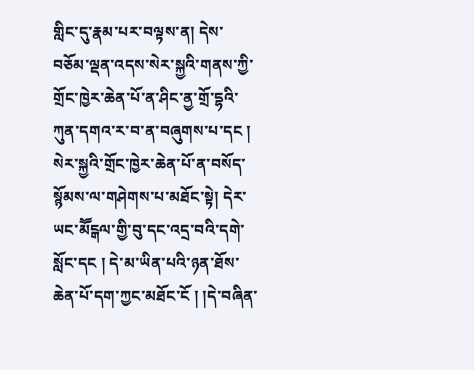གླིང་དུ་རྣམ་པར་བལྟས་ན། དེས་བཅོམ་ལྡན་འདས་སེར་སྐྱའི་གནས་ཀྱི་གྲོང་ཁྱེར་ཆེན་པོ་ན་ཤིང་ནྱ་གྲོ་དྷའི་ཀུན་དགའ་ར་བ་ན་བཞུགས་པ་དང ། སེར་སྐྱའི་གྲོང་ཁྱེར་ཆེན་པོ་ན་བསོད་སྙོམས་ལ་གཤེགས་པ་མཐོང་སྟེ། དེར་ཡང་མཽངྒལ་གྱི་བུ་དང་འདྲ་བའི་དགེ་སློང་དང ། དེ་མ་ཡིན་པའི་ཉན་ཐོས་ཆེན་པོ་དག་ཀྱང་མཐོང་ངོ ། །དེ་བཞིན་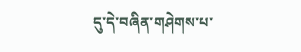དུ་དེ་བཞིན་གཤེགས་པ་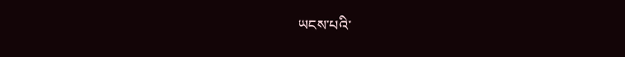ཡངས་པའི་